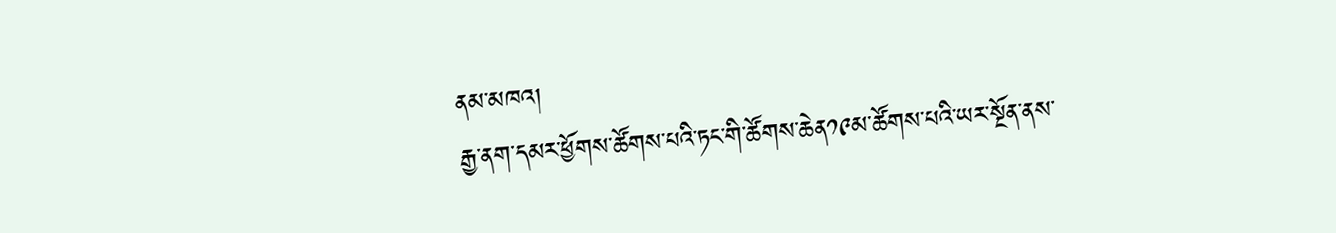ནམ་མཁའ།
རྒྱ་ནག་དམར་ཕྱོགས་ཚོགས་པའི་ཏང་གི་ཚོགས་ཆེན༡༩མ་ཚོགས་པའི་ཡར་སྔོན་ནས་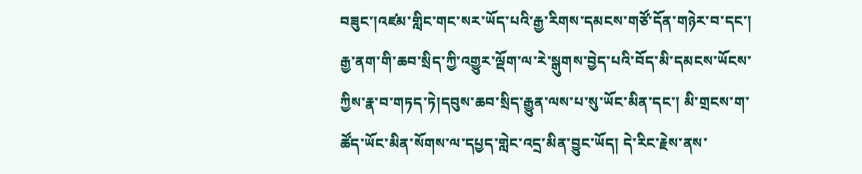བཟུང་།འཛམ་གླིང་གང་སར་ཡོད་པའི་རྒྱ་རིགས་དམངས་གཙོ་དོན་གཉེར་བ་དང་། རྒྱ་ནག་གི་ཆབ་སྲིད་ཀྱི་འགྱུར་ལྡོག་ལ་རེ་སྒུགས་བྱེད་པའི་བོད་མི་དམངས་ཡོངས་ཀྱིས་རྣ་བ་གཏད་ཏེ།དབུས་ཆབ་སྲིད་རྒྱུན་ལས་པ་སུ་ཡོང་མིན་དང་། མི་གྲངས་ག་ཚོད་ཡོང་མིན་སོགས་ལ་དཔྱད་གླེང་འདྲ་མིན་བྱུང་ཡོད། དེ་རིང་རྗེས་ནས་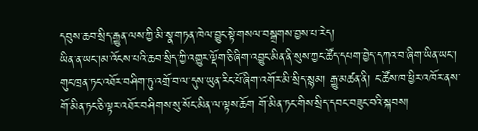དབུས་ཆབ་སྲིད་རྒྱུན་ལས་ཀྱི་མི་སྣ་གཏན་ཁེལ་བྱུང་སྟེ་གསལ་བསྒྲགས་བྱས་པ་རེད།
ཡིན་ན་ཡང་།མ་འོངས་པའི་ཆབ་སྲིད་ཀྱི་འགྱུར་ལྡོག་ཅི་ཞིག་འབྱུང་མིན་ནི་སུས་ཀྱང་ཚོད་དཔག་བྱེད་དཀའ་བ་ཞིག་ཡིན་ཡང་། གུང་ཁྲན་ཏང་འཐོར་བཤིག་ཏུ་འགྲོ་བ་ལ་དུས་ཡུན་རིང་པོ་ཞིག་འགོར་མི་སྲིད་སྙམ། རྒྱུ་མཚན་ནི། ང་ཚོས་ཁ་ཕྱིར་འཁོར་ནས་གོ་མིན་ཏང་ཅི་ལྟར་འཐོར་བཤིགས་སུ་སོང་མིན་ལ་ལྟས་ཆོག གོ་མིན་ཏང་གིས་སྲིད་དབང་བཟུང་བའི་སྐབས།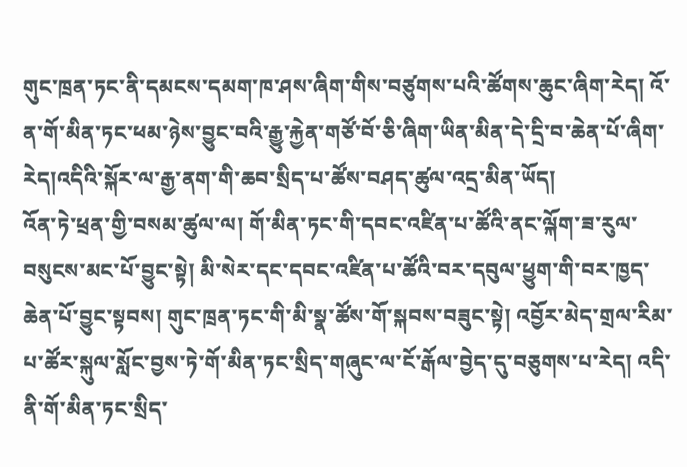གུང་ཁྲན་ཏང་ནི་དམངས་དམག་ཁ་ཤས་ཞིག་གིས་བཙུགས་པའི་ཚོགས་ཆུང་ཞིག་རེད། འོ་ན་གོ་མིན་ཏང་ཕམ་ཉེས་བྱུང་བའི་རྒྱུ་རྐྱེན་གཙོ་བོ་ཅི་ཞིག་ཡིན་མིན་དེ་དྲི་བ་ཆེན་པོ་ཞིག་རེད།འདིའི་སྐོར་ལ་རྒྱ་ནག་གི་ཆབ་སྲིད་པ་ཚོས་བཤད་ཚུལ་འདྲ་མིན་ཡོད།
འོན་ཏེ་ཕྲན་གྱི་བསམ་ཚུལ་ལ། གོ་མིན་ཏང་གི་དབང་འཛིན་པ་ཚོའི་ནང་ལྐོག་ཟ་རུལ་བསུངས་མང་པོ་བྱུང་སྟེ། མི་སེར་དང་དབང་འཛིན་པ་ཚོའི་བར་དབུལ་ཕྱུག་གི་བར་ཁྱད་ཆེན་པོ་བྱུང་སྟབས། གུང་ཁྲན་ཏང་གི་མི་སྣ་ཚོས་གོ་སྐབས་བཟུང་སྟེ། འབྱོར་མེད་གྲལ་རིམ་པ་ཚོར་སྐུལ་སློང་བྱས་ཏེ་གོ་མིན་ཏང་སྲིད་གཞུང་ལ་ངོ་རྒོལ་བྱེད་དུ་བཅུགས་པ་རེད། འདི་ནི་གོ་མིན་ཏང་སྲིད་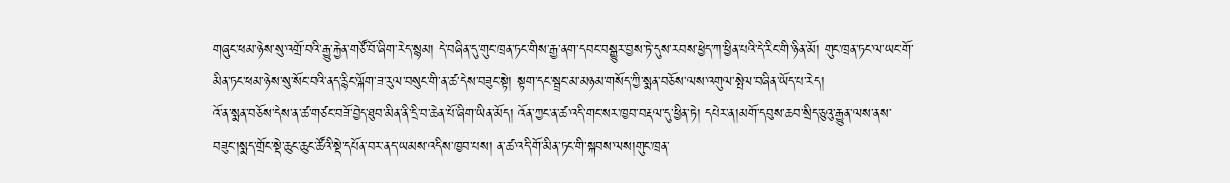གཞུང་ཕམ་ཉེས་སུ་འགྲོ་བའི་རྒྱུ་རྐྱེན་གཙོ་བོ་ཞིག་རེད་སྙམ། དེ་བཞིན་དུ་གུང་ཁྲན་ཏང་གིས་རྒྱ་ནག་དབང་བསྒྱུར་བྱས་ཏེ་དུས་རབས་ཕྱེད་ཀ་ཕྱིན་པའི་དེ་རིང་གི་ཉིན་མོ། གུང་ཁྲན་ཏང་ལ་ཡང་གོ་མིན་ཏང་ཕམ་ཉེས་སུ་སོང་བའི་ནད་རྙིང་ལྐོག་ཟ་རུལ་བསུང་གི་ན་ཚ་དེས་བཟུང་སྟེ། སྟག་དང་སྦྲང་མ་མཉམ་གསོད་ཀྱི་སྨན་བཅོས་ལས་འགུལ་སྤེལ་བཞིན་ཡོད་པ་རེད།
འོ་ན་སྨན་བཅོས་དེས་ན་ཚ་གཙང་བཟོ་བྱེད་ཐུབ་མིན་ནི་དྲི་བ་ཆེན་པོ་ཞིག་ཡིན་མོད། འོན་ཀྱང་ན་ཚ་འདི་གང་སར་ཁྱབ་བརྡལ་དུ་ཕྱིན་ཏེ། དཔེར་ན།མགོ་དབུས་ཆབ་སྲིད་ཅུའུ་རྒྱུན་ལས་ནས་བཟུང་།སྨད་གྲོང་སྡེ་ཆུང་ཆུང་ཚོའི་སྡེ་དཔོན་བར་ནད་ཡམས་འདིས་ཁྱབ་པས། ན་ཚ་འདི་གོ་མིན་ཏང་གི་སྐབས་ལས།གུང་ཁྲན་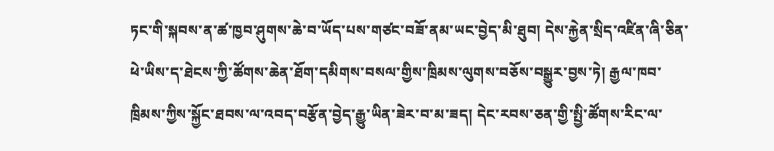ཏང་གི་སྐབས་ན་ཚ་ཁྱབ་ཤུགས་ཆེ་བ་ཡོད་པས་གཙང་བཟོ་ནམ་ཡང་བྱེད་མི་ཐུབ། དེས་རྐྱེན་སྲིད་འཛིན་ཞི་ཅིན་ཕེ་ཡིས་ད་ཐེངས་ཀྱི་ཚོགས་ཆེན་ཐོག་དམིགས་བསལ་གྱིས་ཁྲིམས་ལུགས་བཅོས་བསྒྱུར་བྱས་ཏེ། རྒྱལ་ཁབ་ཁྲིམས་ཀྱིས་སྐྱོང་ཐབས་ལ་འབད་བརྩོན་བྱེད་རྒྱུ་ཡིན་ཟེར་བ་མ་ཟད། དེང་རབས་ཅན་གྱི་སྤྱི་ཚོགས་རིང་ལ་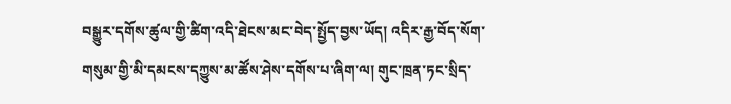བསྒྱུར་དགོས་ཚུལ་གྱི་ཚིག་འདི་ཐེངས་མང་བེད་སྤྱོད་བྱས་ཡོད། འདིར་རྒྱ་བོད་སོག་གསུམ་གྱི་མི་དམངས་དཀྱུས་མ་ཚོས་ཤེས་དགོས་པ་ཞིག་ལ། གུང་ཁྲན་ཏང་སྲིད་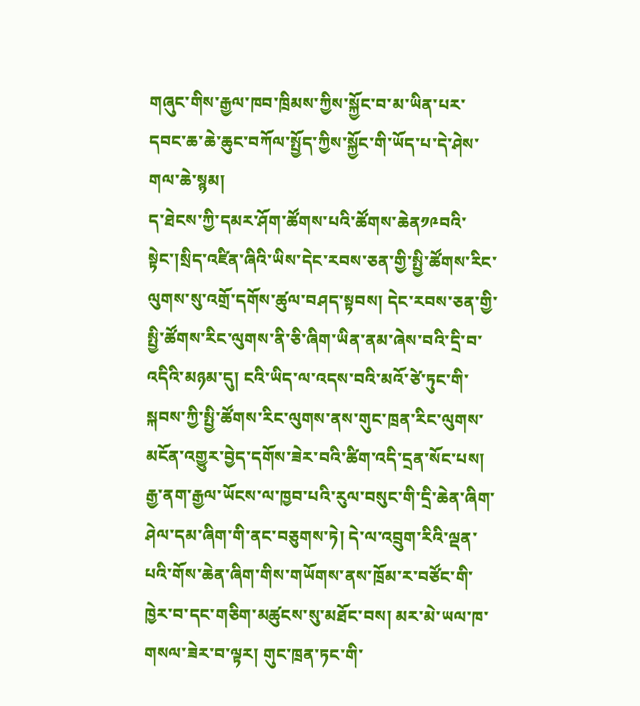གཞུང་གིས་རྒྱལ་ཁབ་ཁྲིམས་ཀྱིས་སྐྱོང་བ་མ་ཡིན་པར་དབང་ཆ་ཆེ་ཆུང་བཀོལ་སྤྱོད་ཀྱིས་སྐྱོང་གི་ཡོད་པ་དེ་ཤེས་གལ་ཆེ་སྙམ།
ད་ཐེངས་ཀྱི་དམར་ཤོག་ཚོགས་པའི་ཚོགས་ཆེན༡༩བའི་སྟེང་།སྲིད་འཛིན་ཞིའི་ཡིས་དེང་རབས་ཅན་གྱི་སྤྱི་ཚོགས་རིང་ལུགས་སུ་འགྲོ་དགོས་ཚུལ་བཤད་སྟབས། དེང་རབས་ཅན་གྱི་སྤྱི་ཚོགས་རིང་ལུགས་ནི་ཅི་ཞིག་ཡིན་ནམ་ཞེས་བའི་དྲི་བ་འདིའི་མཉམ་དུ། ངའི་ཡིད་ལ་འདས་བའི་མའོ་ཙེ་ཏུང་གི་སྐབས་ཀྱི་སྤྱི་ཚོགས་རིང་ལུགས་ནས་གུང་ཁྲན་རིང་ལུགས་མངོན་འགྱུར་བྱེད་དགོས་ཟེར་བའི་ཚིག་འདི་དྲན་སོང་པས། རྒྱ་ནག་རྒྱལ་ཡོངས་ལ་ཁྱབ་པའི་རུལ་བསུང་གི་དྲི་ཆེན་ཞིག་ཤེལ་དམ་ཞིག་གི་ནང་བཅུགས་ཏེ། དེ་ལ་འབྲུག་རིའི་ལྡན་པའི་གོས་ཆེན་ཞིག་གིས་གཡོགས་ནས་ཁྲོམ་ར་བཙོང་གི་ཁྱེར་བ་དང་གཅིག་མཚུངས་སུ་མཐོང་བས། མར་མེ་ཡལ་ཁ་གསལ་ཟེར་བ་ལྟར། གུང་ཁྲན་ཏང་གི་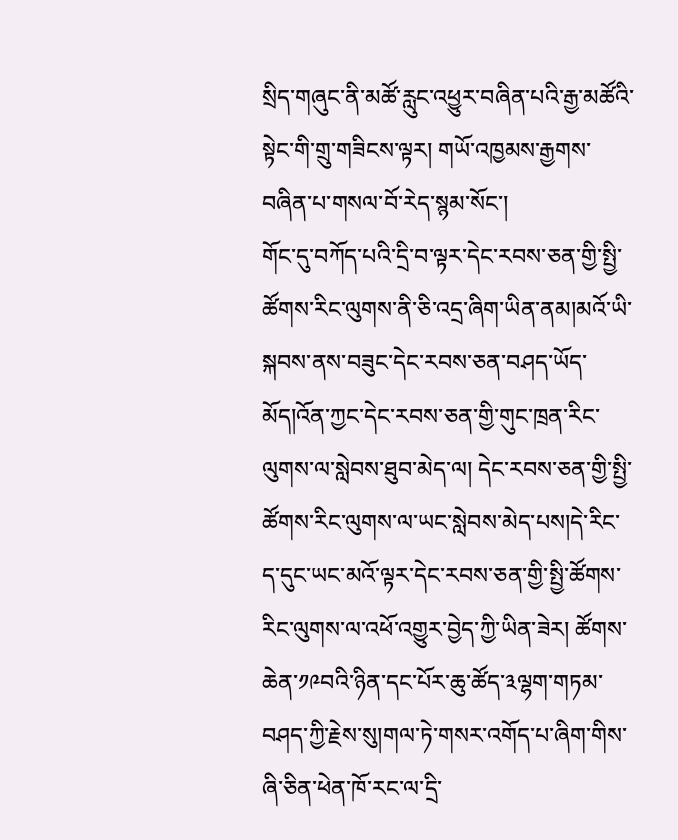སྲིད་གཞུང་ནི་མཚོ་རླུང་འཕྱུར་བཞིན་པའི་རྒྱ་མཚོའི་སྟེང་གི་གྲུ་གཟིངས་ལྟར། གཡོ་འཁྱམས་རྒྱགས་བཞིན་པ་གསལ་བོ་རེད་སྙམ་སོང་།
གོང་དུ་བཀོད་པའི་དྲི་བ་ལྟར་དེང་རབས་ཅན་གྱི་སྤྱི་ཚོགས་རིང་ལུགས་ནི་ཅི་འདྲ་ཞིག་ཡིན་ནམ།མའོ་ཡི་སྐབས་ནས་བཟུང་དེང་རབས་ཅན་བཤད་ཡོད་མོད།འོན་ཀྱང་དེང་རབས་ཅན་གྱི་གུང་ཁྲན་རིང་ལུགས་ལ་སླེབས་ཐུབ་མེད་ལ། དེང་རབས་ཅན་གྱི་སྤྱི་ཚོགས་རིང་ལུགས་ལ་ཡང་སླེབས་མེད་པས།དེ་རིང་ད་དུང་ཡང་མའོ་ལྟར་དེང་རབས་ཅན་གྱི་སྤྱི་ཚོགས་རིང་ལུགས་ལ་འཕོ་འགྱུར་བྱེད་ཀྱི་ཡིན་ཟེར། ཚོགས་ཆེན་༡༩བའི་ཉིན་དང་པོར་ཆུ་ཚོད་༣ལྷག་གཏམ་བཤད་ཀྱི་རྗེས་སུ།གལ་ཏེ་གསར་འགོད་པ་ཞིག་གིས་ཞི་ཅིན་ཕེན་ཁོ་རང་ལ་དྲི་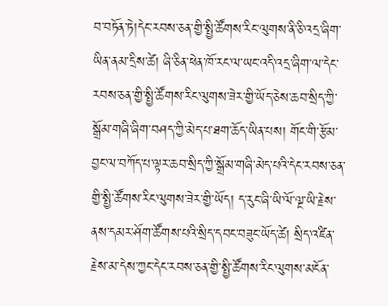བ་བཏོན་ཏེ།དེང་རབས་ཅན་གྱི་སྤྱི་ཚོགས་རིང་ལུགས་ནི་ཅི་འདྲ་ཞིག་ཡིན་ནམ་དྲིས་ཚེ། ཞི་ཅིན་ཕེན་ཁོ་རང་ལ་ཡང་འདི་འདྲ་ཞིག་ལ་དེང་རབས་ཅན་གྱི་སྤྱི་ཚོགས་རིང་ལུགས་ཟེར་གྱི་ཡོད་ཅེས་ཆབ་སྲིད་ཀྱི་སྒྲོམ་གཞི་ཞིག་བཤད་ཀྱི་མེད་པ་ཐག་ཆོད་ཡིན་པས། གོང་གི་རྩོམ་བྱང་ལ་བཀོད་པ་ལྟར་ཆབ་སྲིད་ཀྱི་སྒྲོམ་གཞི་མེད་པའི་དེང་རབས་ཅན་གྱི་སྤྱི་ཚོགས་རིང་ལུགས་ཟེར་གྱི་ཡོད། ད་རུང་ཞི་ཡི་ལོ་ལྔ་ཡི་རྗེས་ནས་དམར་ཤོག་ཚོགས་པའི་སྲིད་དབང་བཟུང་ཡོད་ཚེ། སྲིད་འཛིན་རྗེས་མ་དེས་ཀྱང་དེང་རབས་ཅན་གྱི་སྤྱི་ཚོགས་རིང་ལུགས་མངོན་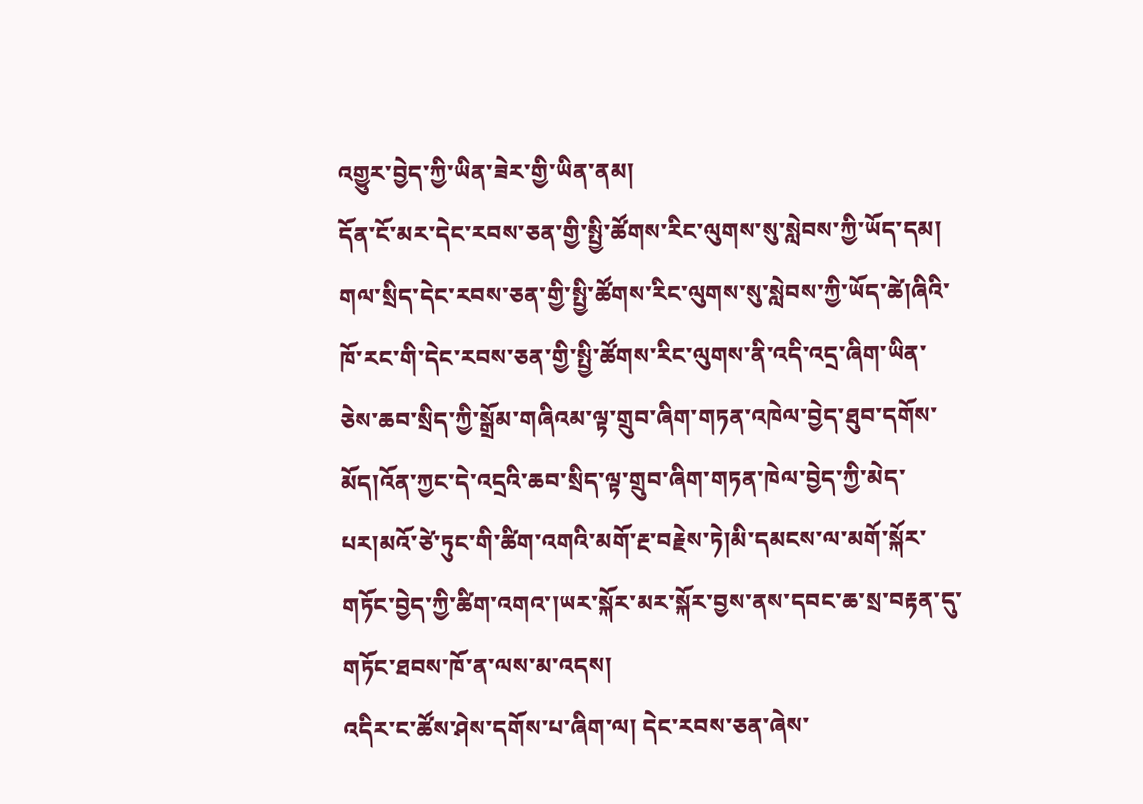འགྱུར་བྱེད་ཀྱི་ཡིན་ཟེར་གྱི་ཡིན་ནམ།
དོན་ངོ་མར་དེང་རབས་ཅན་གྱི་སྤྱི་ཚོགས་རིང་ལུགས་སུ་སླེབས་ཀྱི་ཡོད་དམ། གལ་སྲིད་དེང་རབས་ཅན་གྱི་སྤྱི་ཚོགས་རིང་ལུགས་སུ་སླེབས་ཀྱི་ཡོད་ཚེ།ཞིའི་ཁོ་རང་གི་དེང་རབས་ཅན་གྱི་སྤྱི་ཚོགས་རིང་ལུགས་ནི་འདི་འདྲ་ཞིག་ཡིན་ཅེས་ཆབ་སྲིད་ཀྱི་སྒྲོམ་གཞིའམ་ལྟ་གྲུབ་ཞིག་གཏན་འཁེལ་བྱེད་ཐུབ་དགོས་མོད།འོན་ཀྱང་དེ་འདྲའི་ཆབ་སྲིད་ལྟ་གྲུབ་ཞིག་གཏན་ཁེལ་བྱེད་ཀྱི་མེད་པར།མའོ་ཙེ་ཏུང་གི་ཚིག་འགའི་མགོ་རྔ་བརྗེས་ཏེ།མི་དམངས་ལ་མགོ་སྐོར་གཏོང་བྱེད་ཀྱི་ཚིག་འགའ་།ཡར་སྐོར་མར་སྐོར་བྱས་ནས་དབང་ཆ་སྲ་བརྟན་དུ་གཏོང་ཐབས་ཁོ་ན་ལས་མ་འདས།
འདིར་ང་ཚོས་ཤེས་དགོས་པ་ཞིག་ལ། དེང་རབས་ཅན་ཞེས་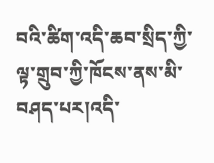བའི་ཚིག་འདི་ཆབ་སྲིད་ཀྱི་ལྟ་གྲུབ་ཀྱི་ཁོངས་ནས་མི་བཤད་པར།འདི་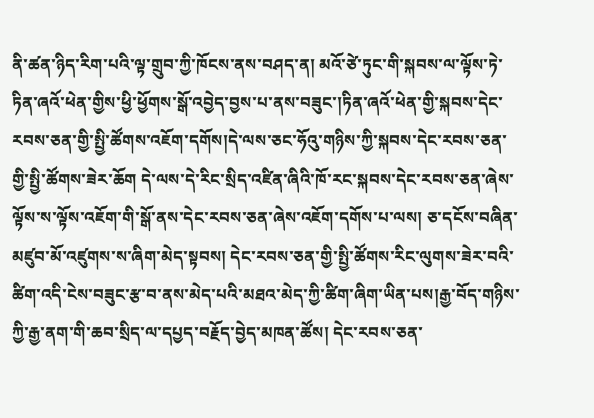ནི་ཚན་ཉིད་རིག་པའི་ལྟ་གྲུབ་ཀྱི་ཁོངས་ནས་བཤད་ན། མའོ་ཙེ་ཏུང་གི་སྐབས་ལ་ལྟོས་ཏེ་ཏིན་ཞའོ་ཕེན་གྱིས་ཕྱི་ཕྱོགས་སྒོ་འབྱེད་བྱས་པ་ནས་བཟུང་།ཏིན་ཞའོ་ཕེན་གྱི་སྐབས་དེང་རབས་ཅན་གྱི་སྤྱི་ཚོགས་འཇོག་དགོས།དེ་ལས་ཅང་ཧོའུ་གཉིས་ཀྱི་སྐབས་དེང་རབས་ཅན་གྱི་སྤྱི་ཚོགས་ཟེར་ཆོག དེ་ལས་དེ་རིང་སྲིད་འཛིན་ཞིའི་ཁོ་རང་སྐབས་དེང་རབས་ཅན་ཞེས་ལྟོས་ས་ལྟོས་འཇོག་གི་སྒོ་ནས་དེང་རབས་ཅན་ཞེས་འཇོག་དགོས་པ་ལས། ཅ་དངོས་བཞིན་མཛུབ་མོ་འཛུགས་ས་ཞིག་མེད་སྟབས། དེང་རབས་ཅན་གྱི་སྤྱི་ཚོགས་རིང་ལུགས་ཟེར་བའི་ཚིག་འདི་ངེས་བཟུང་རྩ་བ་ནས་མེད་པའི་མཐའ་མེད་ཀྱི་ཚིག་ཞིག་ཡིན་པས།རྒྱ་བོད་གཉིས་ཀྱི་རྒྱ་ནག་གི་ཆབ་སྲིད་ལ་དཔྱད་བརྗོད་བྱེད་མཁན་ཚོས། དེང་རབས་ཅན་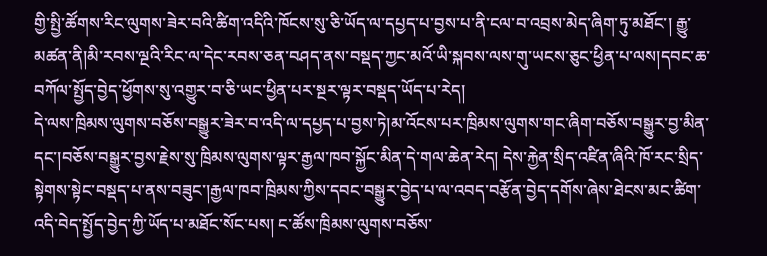གྱི་སྤྱི་ཚོགས་རིང་ལུགས་ཟེར་བའི་ཚིག་འདིའི་ཁོངས་སུ་ཅི་ཡོད་ལ་དཔྱད་པ་བྱས་པ་ནི་ངལ་བ་འབྲས་མེད་ཞིག་ཏུ་མཐོང་། རྒྱུ་མཚན་ནི།མི་རབས་ལྔའི་རིང་ལ་དེང་རབས་ཅན་བཤད་ནས་བསྡད་ཀྱང་མའོ་ཡི་སྐབས་ལས་གུ་ཡངས་ཅུང་ཕྱིན་པ་ལས།དབང་ཆ་བཀོལ་སྤྱོད་བྱེད་ཕྱོགས་སུ་འགྱུར་བ་ཅི་ཡང་ཕྱིན་པར་སྔར་ལྟར་བསྡད་ཡོད་པ་རེད།
དེ་ལས་ཁྲིམས་ལུགས་བཅོས་བསྒྱུར་ཟེར་བ་འདི་ལ་དཔྱད་པ་བྱས་ཏེ།མ་འོངས་པར་ཁྲིམས་ལུགས་གང་ཞིག་བཅོས་བསྒྱུར་བྱ་མིན་དང་།བཅོས་བསྒྱུར་བྱས་རྗེས་སུ་ཁྲིམས་ལུགས་ལྟར་རྒྱལ་ཁབ་སྐྱོང་མིན་དེ་གལ་ཆེན་རེད། དེས་རྐྱེན་སྲིད་འཛིན་ཞིའི་ཁོ་རང་སྲིད་སྟེགས་སྟེང་བསྡད་པ་ནས་བཟུང་།རྒྱལ་ཁབ་ཁྲིམས་ཀྱིས་དབང་བསྒྱུར་བྱེད་པ་ལ་འབད་བརྩོན་བྱེད་དགོས་ཞེས་ཐེངས་མང་ཚིག་འདི་བེད་སྤྱོད་བྱེད་ཀྱི་ཡོད་པ་མཐོང་སོང་པས། ང་ཚོས་ཁྲིམས་ལུགས་བཅོས་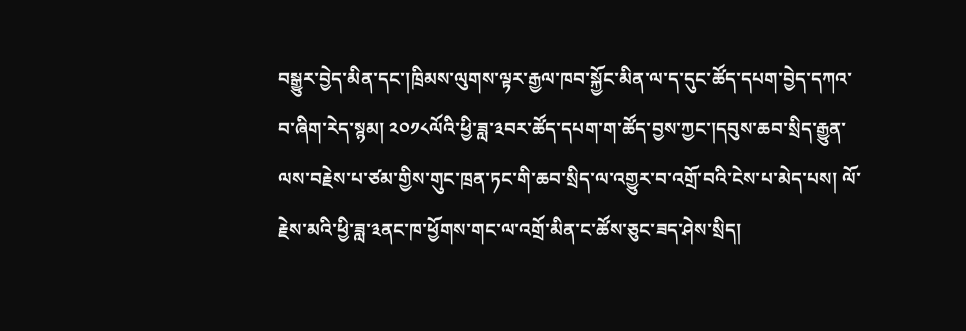བསྒྱུར་བྱེད་མིན་དང་།ཁྲིམས་ལུགས་ལྟར་རྒྱལ་ཁབ་སྐྱོང་མིན་ལ་ད་དུང་ཚོད་དཔག་བྱེད་དཀའ་བ་ཞིག་རེད་སྙམ། ༢༠༡༨ལོའི་ཕྱི་ཟླ་༣བར་ཚོད་དཔག་ག་ཚོད་བྱས་ཀྱང་།དབུས་ཆབ་སྲིད་རྒྱུན་ལས་བརྗེས་པ་ཙམ་གྱིས་གུང་ཁྲན་ཏང་གི་ཆབ་སྲིད་ལ་འགྱུར་བ་འགྲོ་བའི་ངེས་པ་མེད་པས། ལོ་རྗེས་མའི་ཕྱི་ཟླ་༣ནང་ཁ་ཕྱོགས་གང་ལ་འགྲོ་མིན་ང་ཚོས་ཅུང་ཟད་ཤེས་སྲིད།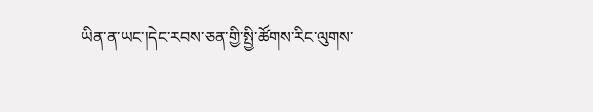ཡིན་ན་ཡང་།དེང་རབས་ཅན་གྱི་སྤྱི་ཚོགས་རིང་ལུགས་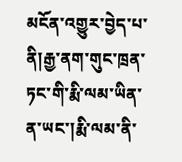མངོན་འགྱུར་བྱེད་པ་ནི།རྒྱ་ནག་གུང་ཁྲན་ཏང་གི་རྨི་ལམ་ཡིན་ན་ཡང་།རྨི་ལམ་ནི་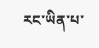རང་ཡིན་པ་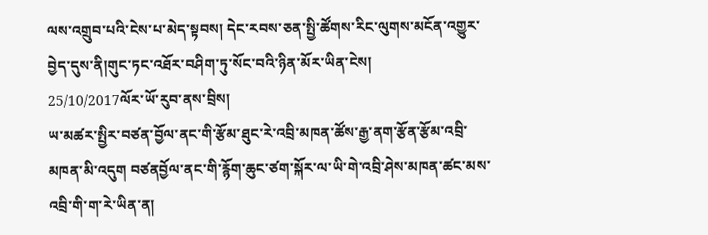ལས་འགྲུབ་པའི་ངེས་པ་མེད་སྟབས། དེང་རབས་ཅན་སྤྱི་ཚོགས་རིང་ལུགས་མངོན་འགྱུར་བྱེད་དུས་ནི།གུང་ཏང་འཐོར་བཤིག་ཏུ་སོང་བའི་ཉིན་མོར་ཡིན་ངེས།
25/10/2017ལོར་ཡོ་རུབ་ནས་བྲིས།
ཡ་མཚར་སྤྱིར་བཙན་བྱོལ་ནང་གི་རྩོམ་ཐུང་རེ་འབྲི་མཁན་ཚོས་རྒྱ་ནག་རྩོན་རྩོམ་འབྲི་མཁན་མི་འདུག བཙནབྱོལ་ནང་གི་རྙོག་ཆུང་ཙག་སྐོར་ལ་ཡི་གེ་འབྲི་ཤེས་མཁན་ཚང་མས་འབྲི་གི་ག་རེ་ཡིན་ན།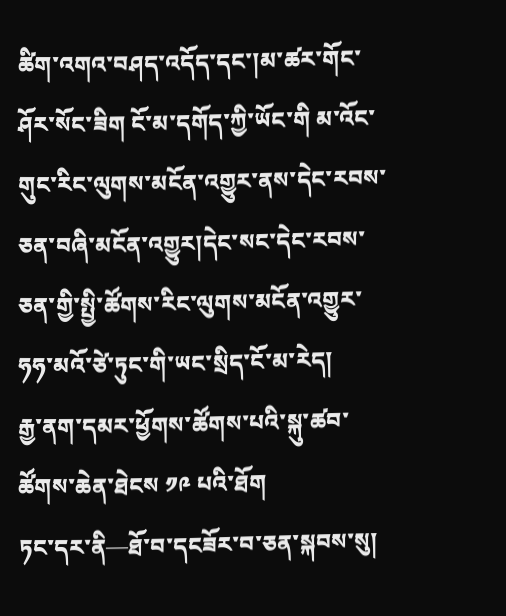ཚིག་འགའ་བཤད་འདོད་དང་།མ་ཚར་གོང་ཤོར་སོང་ཟིག ངོ་མ་དགོད་ཀྱི་ཡོང་གི མ་འོང་གུང་རིང་ལུགས་མངོན་འགྱུར་ནས་དེང་རབས་ཅན་བཞི་མངོན་འགྱུར།དེང་སང་དེང་རབས་ཅན་གྱི་སྤྱི་ཚོགས་རིང་ལུགས་མངོན་འགྱུར་ཧཧ་མའོ་ཙེ་ཏུང་གི་ཡང་སྲིད་ངོ་མ་རེད།
རྒྱ་ནག་དམར་ཕྱོགས་ཚོགས་པའི་སྐུ་ཚབ་ཚོགས་ཆེན་ཐེངས ༡༩ པའི་ཐོག
ཏང་དར་ནི—ཐོ་བ་དངཟོར་བ་ཅན་སྐབས་སུ།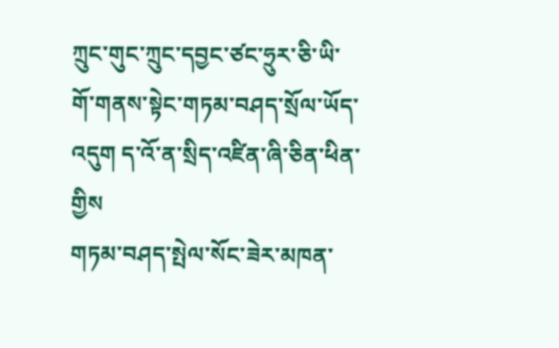ཀྲུང་གུང་ཀྲུང་དབྱང་ཙང་ཧྲུར་ཅི་ཡི་
གོ་གནས་སྟེང་གཏམ་བཤད་སྲོལ་ཡོད་འདུག ད་འོ་ན་སྲིད་འཛིན་ཞི་ཅིན་ཕིན་གྱིས
གཏམ་བཤད་སྤེལ་སོང་ཟེར་མཁན་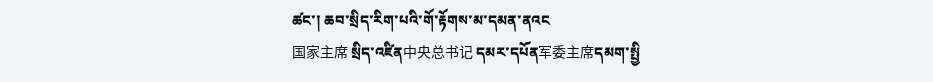ཚང་། ཆབ་སྲིད་རིག་པའི་གོ་རྟོགས་མ་དམན་ནའང
国家主席 སྲིད་འཛིན中央总书记 དམར་དཔོན军委主席དམག་སྤྱི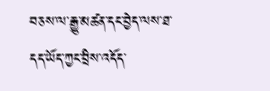བཅས་ལ་རྒྱུ་མཚན་དང་བྱེད་ལས་ཐ་དད་ཡོད་ཀྱང་བྲིས་འདོད་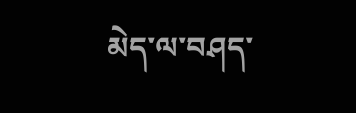མེད་ལ་བཤད་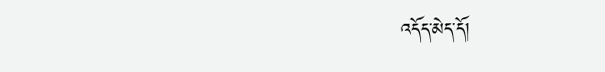འདོད་མེད་དོ།